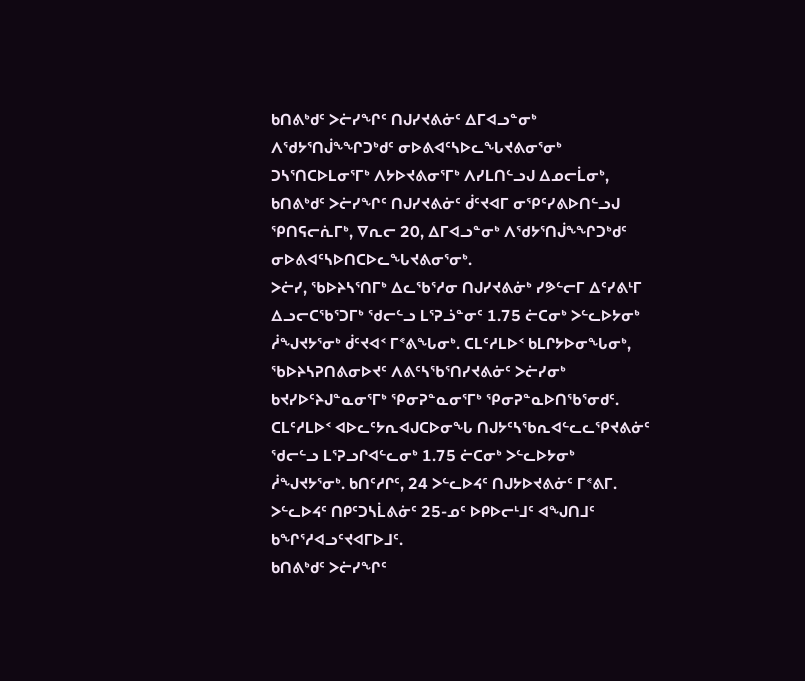ᑲᑎᕕᒃᑯᑦ ᐳᓖᓯᖏᑦ ᑎᒍᓯᔪᕕᓃᑦ ᐃᒥᐊᓗᓐᓂᒃ ᐱᖁᔭᕐᑎᒎᖕᖏᑐᒃᑯᑦ ᓂᐅᕕᐊᑦᓴᐅᓚᖓᔪᕕᓂᕐᓂᒃ
ᑐᓴᕐᑎᑕᐅᒪᓂᕐᒥᒃ ᐱᔭᐅᔪᕕᓂᕐᒥᒃ ᐱᓯᒪᑎᓪᓗᒍ ᐃᓄᓕᒫᓂᒃ, ᑲᑎᕕᒃᑯᑦ ᐳᓖᓯᖏᑦ ᑎᒍᓯᔪᕕᓃᑦ ᑰᑦᔪᐊᒥ ᓂᕿᑦᓯᕕᐅᑎᓪᓗᒍ ᕿᑎᕋᓕᕇᒥᒃ, ᐁᕆᓕ 20, ᐃᒥᐊᓗᓐᓂᒃ ᐱᖁᔭᕐᑎᒎᖕᖏᑐᒃᑯᑦ ᓂᐅᕕᐊᑦᓴᐅᑎᑕᐅᓚᖓᔪᕕᓂᕐᓂᒃ.
ᐳᓖᓯ, ᖃᐅᔨᓴᕐᑎᒥᒃ ᐃᓚᖃᕐᓱᓂ ᑎᒍᓯᔪᕕᓃᒃ ᓯᕗᓪᓕᒥ ᐃᑦᓯᕕᒻᒥ ᐃᓗᓕᑕᖃᕐᑐᒥᒃ ᖁᓕᓪᓗ ᒪᕐᕈᓘᓐᓂᑦ 1.75 ᓖᑕᓂᒃ ᐳᓪᓚᐅᔭᓂᒃ ᓲᖑᔪᔭᕐᓂᒃ ᑰᑦᔪᐊᑉ ᒥᕝᕕᖓᓂᒃ. ᑕᒪᑦᓱᒪᐅᑉ ᑲᒪᒋᔭᐅᓂᖓᓂᒃ, ᖃᐅᔨᓴᕈᑎᕕᓂᐅᔪᑦ ᐱᕕᑦᓴᖃᕐᑎᓯᔪᕕᓃᑦ ᐳᓖᓯᓂᒃ ᑲᔪᓯᐅᑦᔨᒍᓐᓇᓂᕐᒥᒃ ᕿᓂᕈᓐᓇᓂᕐᒥᒃ ᕿᓂᕈᓐᓇᐅᑎᖃᕐᓂᑯᑦ. ᑕᒪᑦᓱᒪᐅᑉ ᐊᐅᓚᑦᔭᕆᐊᒍᑕᐅᓂᖓ ᑎᒍᔭᑦᓴᖃᕆᐊᓪᓚᓚᕿᔪᕕᓃᑦ ᖁᓕᓪᓗ ᒪᕐᕈᓗᒋᐊᓪᓚᓂᒃ 1.75 ᓖᑕᓂᒃ ᐳᓪᓚᐅᔭᓂᒃ ᓲᖑᔪᔭᕐᓂᒃ. ᑲᑎᑦᓱᒋᑦ, 24 ᐳᓪᓚᐅᔦᑦ ᑎᒍᔭᐅᔪᕕᓃᑦ ᒥᕝᕕᒥ. ᐳᓪᓚᐅᔦᑦ ᑎᑭᑦᑐᓴᒫᕕᓃᑦ 25-ᓄᑦ ᐅᑭᐅᓕᒻᒧᑦ ᐊᖑᑎᒧᑦ ᑲᖏᕐᓱᐊᓗᑦᔪᐊᒥᐅᒧᑦ.
ᑲᑎᕕᒃᑯᑦ ᐳᓖᓯᖏᑦ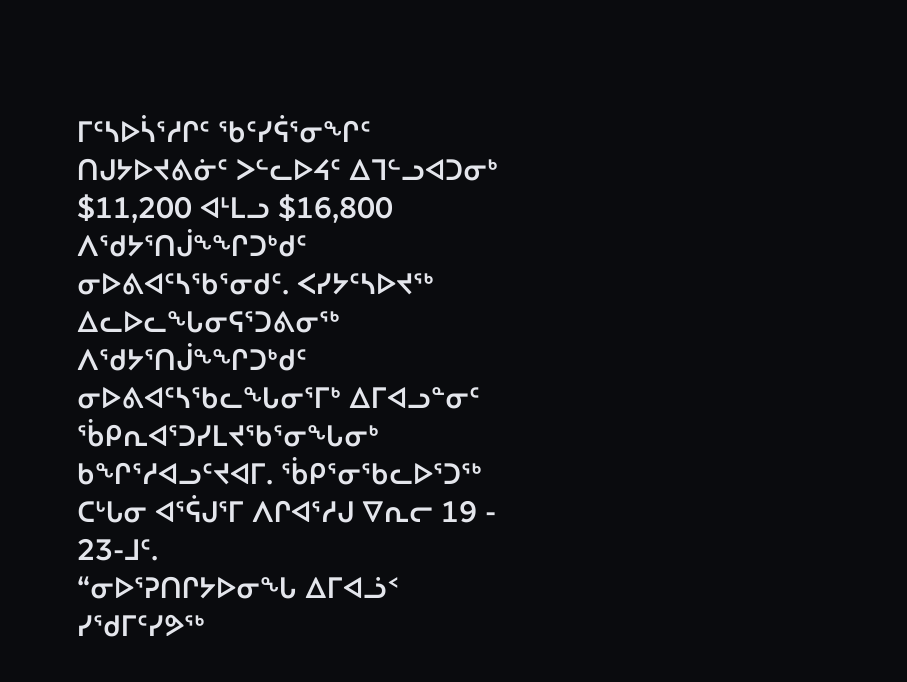ᒥᑦᓴᐅᓵᕐᓱᒋᑦ ᖃᑦᓯᕌᕐᓂᖏᑦ ᑎᒍᔭᐅᔪᕕᓃᑦ ᐳᓪᓚᐅᔦᑦ ᐃᒣᓪᓗᐊᑐᓂᒃ $11,200 ᐊᒻᒪᓗ $16,800 ᐱᖁᔭᕐᑎᒎᖕᖏᑐᒃᑯᑦ ᓂᐅᕕᐊᑦᓴᖃᕐᓂᑯᑦ. ᐸᓯᔭᑦᓴᐅᔪᖅ ᐃᓚᐅᓚᖓᓂᕋᕐᑐᕕᓂᖅ ᐱᖁᔭᕐᑎᒎᖕᖏᑐᒃᑯᑦ ᓂᐅᕕᐊᑦᓴᖃᓚᖓᓂᕐᒥᒃ ᐃᒥᐊᓗᓐᓂᑦ ᖄᑭᕆᐊᕐᑐᓯᒪᔪᖃᕐᓂᖓᓂᒃ ᑲᖏᕐᓱᐊᓗᑦᔪᐊᒥ. ᖄᑭᕐᓂᖃᓚᐅᕐᑐᖅ ᑕᒡᒐᓂ ᐊᕐᕌᒍᕐᒥ ᐱᒋᐊᕐᓱᒍ ᐁᕆᓕ 19 - 23-ᒧᑦ.
“ᓂᐅᕐᕈᑎᒋᔭᐅᓂᖓ ᐃᒥᐊᓘᑉ ᓯᖁᒥᑦᓯᕗᖅ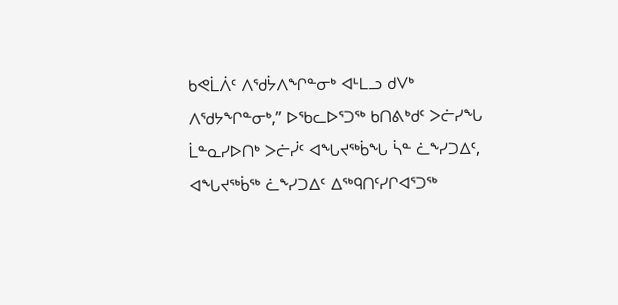ᑲᕙᒫᐲᑦ ᐱᖁᔮᐱᖏᓐᓂᒃ ᐊᒻᒪᓗ ᑯᐯᒃ ᐱᖁᔭᖏᓐᓂᒃ,” ᐅᖃᓚᐅᕐᑐᖅ ᑲᑎᕕᒃᑯᑦ ᐳᓖᓯᖓ ᒫᓐᓇᓯᐅᑎᒃ ᐳᓖᓰᑦ ᐊᖓᔪᖅᑳᖓ ᓵᓐ ᓛᖕᓯᑐᐃᑦ, ᐊᖓᔪᖅᑳᖅ ᓛᖕᓯᑐᐃᑦ ᐃᖅᑫᑎᑦᓯᒋᐊᕐᑐᖅ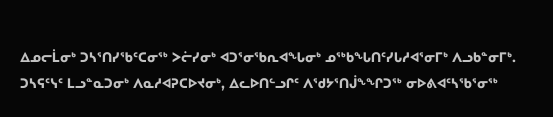ᐃᓄᓕᒫᓂᒃ ᑐᓴᕐᑎᓯᖃᑦᑕᓂᖅ ᐳᓖᓯᓂᒃ ᐊᑐᕐᓂᖃᕆᐊᖓᓂᒃ ᓄᖅᑲᖓᑎᑦᓯᒐᓱᐊᕐᓂᒥᒃ ᐱᓗᑲᓐᓂᒥᒃ.
ᑐᓴᕋᑦᓭᑦ ᒪᓗᓐᓇᑐᓂᒃ ᐱᓇᓱᐊᕈᑕᐅᔪᓂᒃ, ᐃᓚᐅᑎᓪᓗᒋᑦ ᐱᖁᔭᕐᑎᒎᖕᖏᑐᖅ ᓂᐅᕕᐊᑦᓴᖃᕐᓂᖅ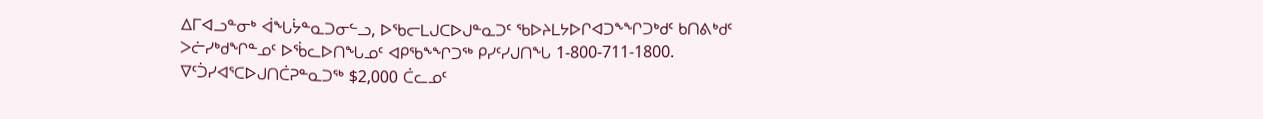ᐃᒥᐊᓗᓐᓂᒃ ᐋᖓᔮᓐᓇᑐᓂᓪᓗ, ᐅᖃᓕᒪᒍᑕᐅᒍᓐᓇᑐᑦ ᖃᐅᔨᒪᔭᐅᒋᐊᑐᖕᖏᑐᒃᑯᑦ ᑲᑎᕕᒃᑯᑦ ᐳᓖᓯᒃᑯᖏᓐᓄᑦ ᐅᖄᓚᐅᑎᖓᓄᑦ ᐊᑭᖃᖕᖏᑐᖅ ᑭᓯᑦᓯᒍᑎᖓ 1-800-711-1800. ᐁᑦᑑᓯᐊᕐᑕᐅᒍᑎᑖᕈᓐᓇᑐᖅ $2,000 ᑖᓚᓄᑦ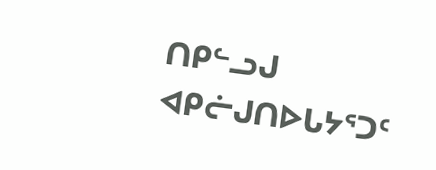ᑎᑭᓪᓗᒍ ᐊᑭᓖᒍᑎᐅᒐᔭᕐᑐᑦ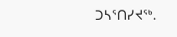ᑐᓴᕐᑎᓯᔪᖅ.